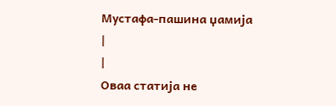Мустафа-пашина џамија
|
|
Оваа статија не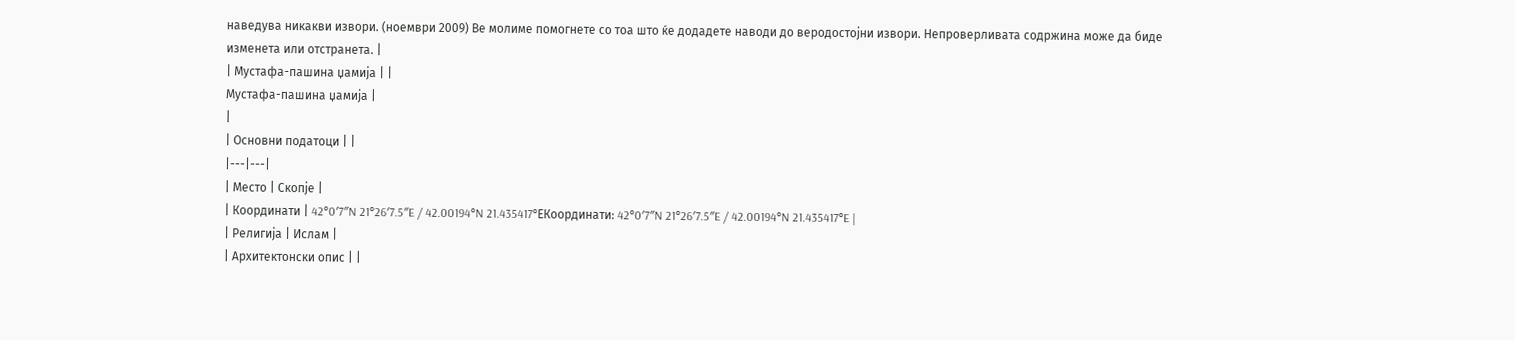наведува никакви извори. (ноември 2009) Ве молиме помогнете со тоа што ќе додадете наводи до веродостојни извори. Непроверливата содржина може да биде изменета или отстранета. |
| Мустафа-пашина џамија | |
Мустафа-пашина џамија |
|
| Основни податоци | |
|---|---|
| Место | Скопје |
| Координати | 42°0′7″N 21°26′7.5″E / 42.00194°N 21.435417°EКоординати: 42°0′7″N 21°26′7.5″E / 42.00194°N 21.435417°E |
| Религија | Ислам |
| Архитектонски опис | |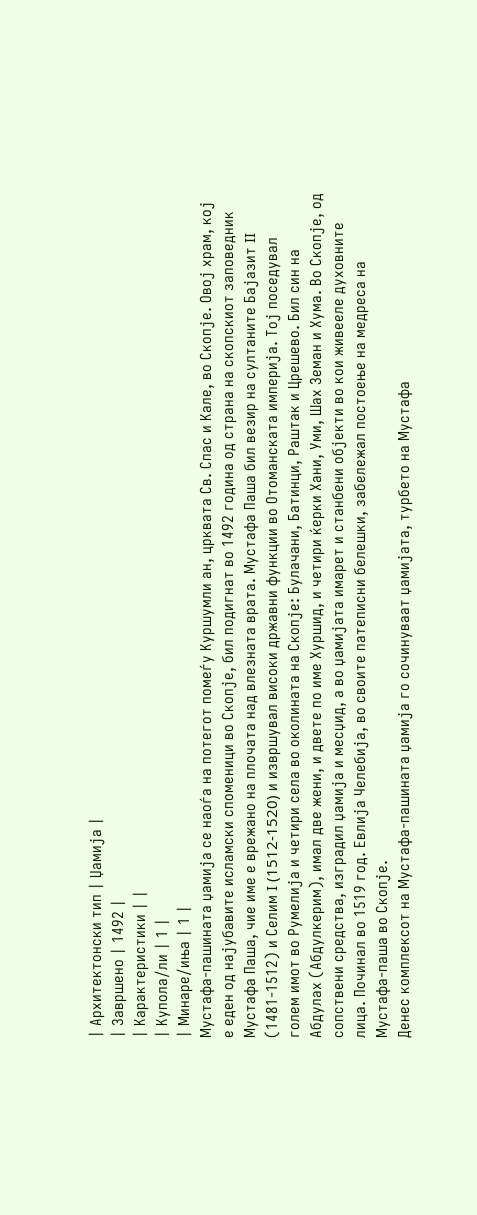| Архитектонски тип | Џамија |
| Завршено | 1492 |
| Карактеристики | |
| Купола/ли | 1 |
| Минаре/иња | 1 |
Мустафа-пашината џамија се наоѓа на потегот помеѓу Куршумли ан, црквата Св. Спас и Кале, во Скопје. Овој храм, кој е еден од најубавите исламски споменици во Скопје, бил подигнат во 1492 година од страна на скопскиот заповедник Мустафа Паша, чие име е врежано на плочата над влезната врата. Мустафа Паша бил везир на султаните Бајазит II (1481-1512) и Селим I (1512-1520) и извршувал високи државни функции во Отоманската империја. Тој поседувал голем имот во Румелија и четири села во околината на Скопје: Булачани, Батинци, Раштак и Црешево. Бил син на Абдулах (Абдулкерим), имал две жени, и двете по име Хуршид, и четири ќерки Хани, Уми, Шах Земан и Хума. Во Скопје, од сопствени средства, изградил џамија и месџид, а во џамијата имарет и станбени објекти во кои живееле духовните лица. Починал во 1519 год. Евлија Челебија, во своите патеписни белешки, забележал постоење на медреса на Мустафа-паша во Скопје.
Денес комплексот на Мустафа-пашината џамија го сочинуваат џамијата, турбето на Мустафа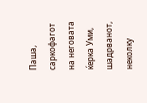Паша, саркофагот на неговата ќерка Уми, шадрванот, неколку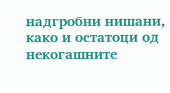надгробни нишани, како и остатоци од некогашните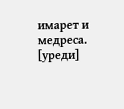имарет и медреса.
[уреди]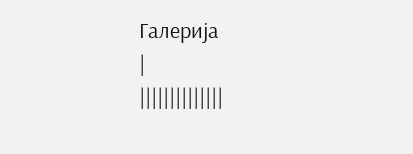Галерија
|
||||||||||||||